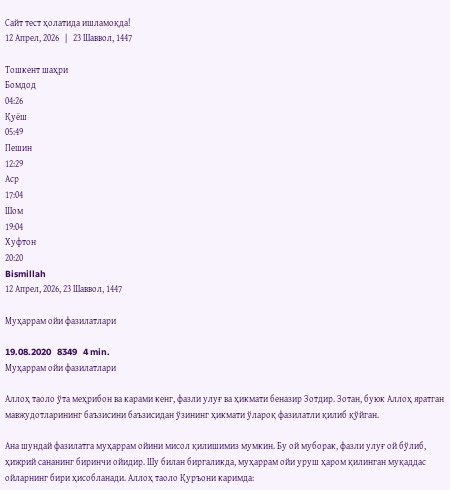Сайт тест ҳолатида ишламоқда!
12 Апрел, 2026   |   23 Шаввол, 1447

Тошкент шаҳри
Бомдод
04:26
Қуёш
05:49
Пешин
12:29
Аср
17:04
Шом
19:04
Хуфтон
20:20
Bismillah
12 Апрел, 2026, 23 Шаввол, 1447

Муҳаррам ойи фазилатлари

19.08.2020   8349   4 min.
Муҳаррам ойи фазилатлари

Аллоҳ таоло ўта меҳрибон ва карами кенг, фазли улуғ ва ҳикмати беназир Зотдир. Зотан, буюк Аллоҳ яратган мавжудотларининг баъзисини баъзисидан ўзининг ҳикмати ўлароқ фазилатли қилиб қўйган.

Ана шундай фазилатга муҳаррам ойини мисол қилишимиз мумкин. Бу ой муборак, фазли улуғ ой бўлиб, ҳижрий сананинг биринчи ойидир. Шу билан биргаликда, муҳаррам ойи уруш ҳаром қилинган муқаддас ойларнинг бири ҳисобланади. Аллоҳ таоло Қуръони каримда: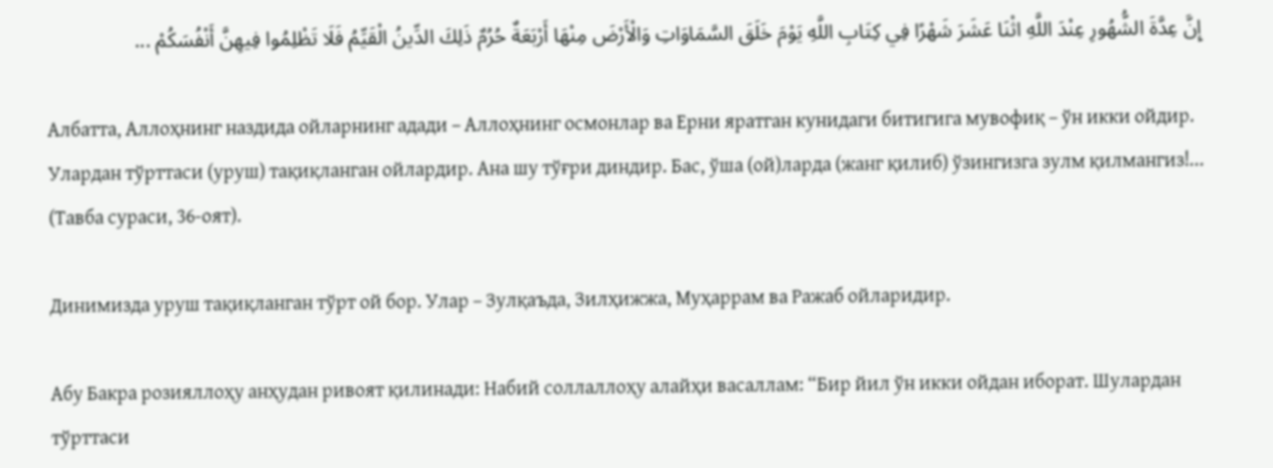إِنَّ عِدَّةَ الشُّهُورِ عِنْدَ اللَّهِ اثْنَا عَشَرَ شَهْرًا فِي كِتَابِ اللَّهِ يَوْمَ خَلَقَ السَّمَاوَاتِ وَالْأَرْضَ مِنْهَا أَرْبَعَةٌ حُرُمٌ ذَلِكَ الدِّينُ الْقَيِّمُ فَلَا تَظْلِمُوا فِيهِنَّ أَنْفُسَكُمْ ...

Албатта, Аллоҳнинг наздида ойларнинг адади – Аллоҳнинг осмонлар ва Ерни яратган кунидаги битигига мувофиқ – ўн икки ойдир. Улардан тўрттаси (уруш) тақиқланган ойлардир. Ана шу тўғри диндир. Бас, ўша (ой)ларда (жанг қилиб) ўзингизга зулм қилмангиз!... (Тавба сураси, 36-оят).

Динимизда уруш тақиқланган тўрт ой бор. Улар – Зулқаъда, Зилҳижжа, Муҳаррам ва Ражаб ойларидир.

Абу Бакра розияллоҳу анҳудан ривоят қилинади: Набий соллаллоҳу алайҳи васаллам: “Бир йил ўн икки ойдан иборат. Шулардан тўрттаси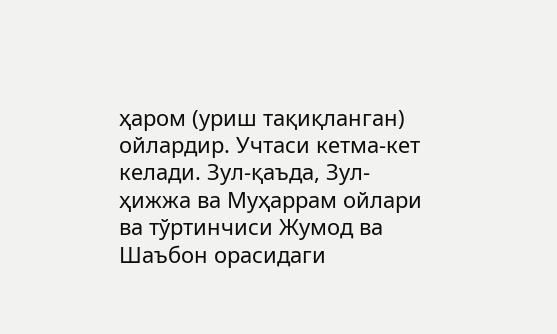ҳаром (уриш тақиқланган) ойлардир. Учтаси кетма-кет келади. Зул-қаъда, Зул-ҳижжа ва Муҳаррам ойлари ва тўртинчиси Жумод ва Шаъбон орасидаги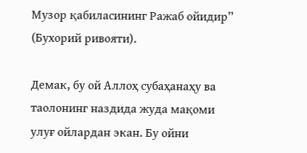Музор қабиласининг Ражаб ойидир” (Бухорий ривояти).

Демак, бу ой Аллоҳ субаҳанаҳу ва таолонинг наздида жуда мақоми улуғ ойлардан экан. Бу ойни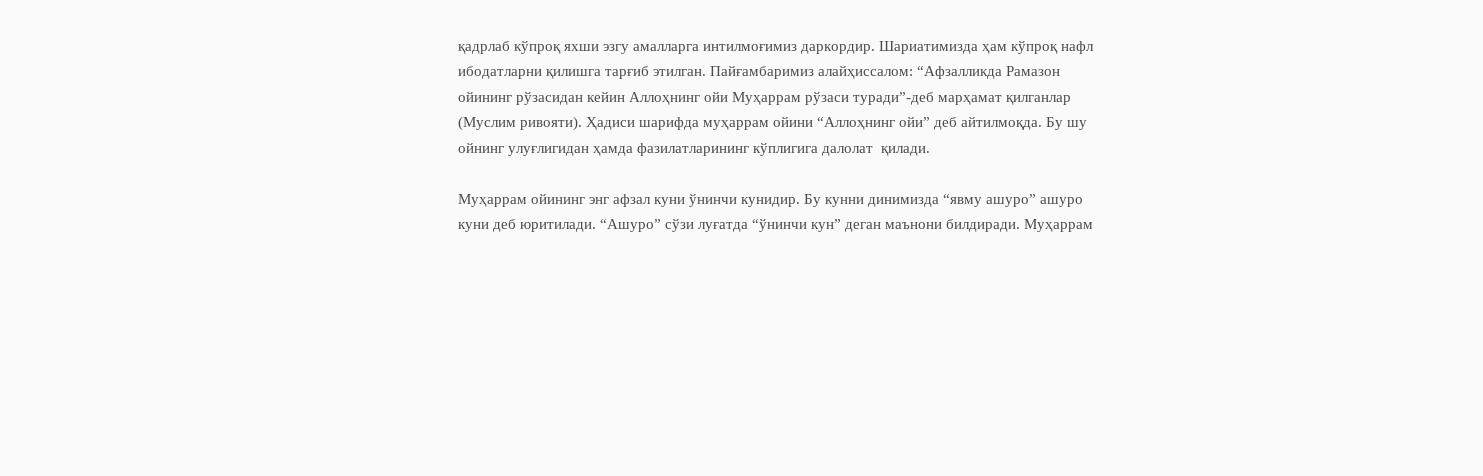қадрлаб кўпроқ яхши эзгу амалларга интилмоғимиз даркордир. Шариатимизда ҳам кўпроқ нафл ибодатларни қилишга тарғиб этилган. Пайғамбаримиз алайҳиссалом: “Афзалликда Рамазон ойининг рўзасидан кейин Аллоҳнинг ойи Муҳаррам рўзаси туради”-деб марҳамат қилганлар (Муслим ривояти). Ҳадиси шарифда муҳаррам ойини “Аллоҳнинг ойи” деб айтилмоқда. Бу шу ойнинг улуғлигидан ҳамда фазилатларининг кўплигига далолат  қилади.

Муҳаррам ойининг энг афзал куни ўнинчи кунидир. Бу кунни динимизда “явму ашуро” ашуро куни деб юритилади. “Ашуро” сўзи луғатда “ўнинчи кун” деган маънони билдиради. Муҳаррам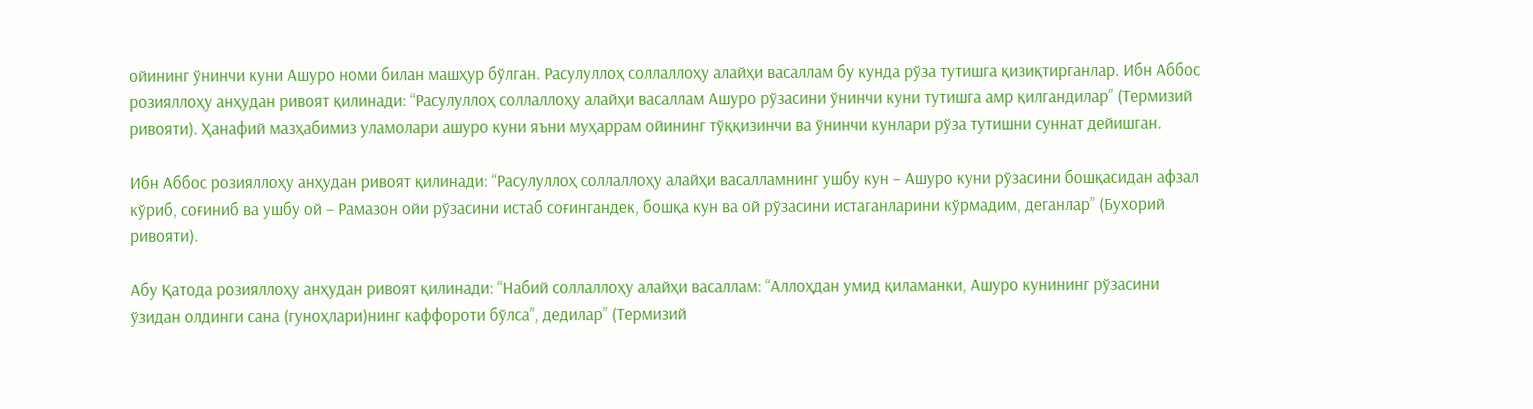ойининг ўнинчи куни Ашуро номи билан машҳур бўлган. Расулуллоҳ соллаллоҳу алайҳи васаллам бу кунда рўза тутишга қизиқтирганлар. Ибн Аббос розияллоҳу анҳудан ривоят қилинади: “Расулуллоҳ соллаллоҳу алайҳи васаллам Ашуро рўзасини ўнинчи куни тутишга амр қилгандилар” (Термизий ривояти). Ҳанафий мазҳабимиз уламолари ашуро куни яъни муҳаррам ойининг тўққизинчи ва ўнинчи кунлари рўза тутишни суннат дейишган.

Ибн Аббос розияллоҳу анҳудан ривоят қилинади: “Расулуллоҳ соллаллоҳу алайҳи васалламнинг ушбу кун – Ашуро куни рўзасини бошқасидан афзал кўриб, соғиниб ва ушбу ой – Рамазон ойи рўзасини истаб соғингандек, бошқа кун ва ой рўзасини истаганларини кўрмадим, деганлар” (Бухорий ривояти).

Абу Қатода розияллоҳу анҳудан ривоят қилинади: “Набий соллаллоҳу алайҳи васаллам: “Аллоҳдан умид қиламанки, Ашуро кунининг рўзасини ўзидан олдинги сана (гуноҳлари)нинг каффороти бўлса”, дедилар” (Термизий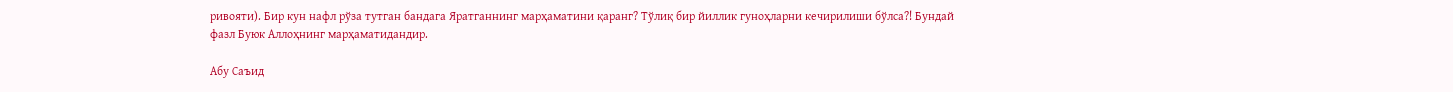ривояти). Бир кун нафл рўза тутган бандага Яратганнинг марҳаматини қаранг? Тўлиқ бир йиллик гуноҳларни кечирилиши бўлса?! Бундай фазл Буюк Аллоҳнинг марҳаматидандир.

Абу Саъид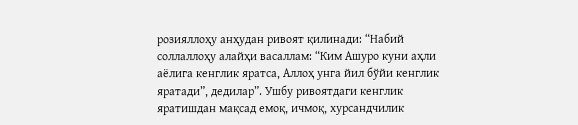розияллоҳу анҳудан ривоят қилинади: “Набий соллаллоҳу алайҳи васаллам: “Ким Ашуро куни аҳли аёлига кенглик яратса, Аллоҳ унга йил бўйи кенглик яратади”, дедилар”. Ушбу ривоятдаги кенглик яратишдан мақсад емоқ, ичмоқ, хурсандчилик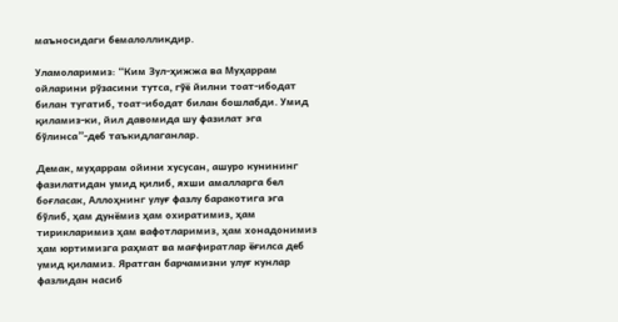маъносидаги бемалолликдир.

Уламоларимиз: “Ким Зул-ҳижжа ва Муҳаррам ойларини рўзасини тутса, гўё йилни тоат-ибодат билан тугатиб, тоат-ибодат билан бошлабди. Умид қиламиз-ки, йил давомида шу фазилат эга бўлинса”-деб таъкидлаганлар.

Демак, муҳаррам ойини хусусан, ашуро кунининг фазилатидан умид қилиб, яхши амалларга бел боғласак, Аллоҳнинг улуғ фазлу баракотига эга бўлиб, ҳам дунёмиз ҳам охиратимиз, ҳам тирикларимиз ҳам вафотларимиз, ҳам хонадонимиз ҳам юртимизга раҳмат ва мағфиратлар ёғилса деб умид қиламиз. Яратган барчамизни улуғ кунлар фазлидан насиб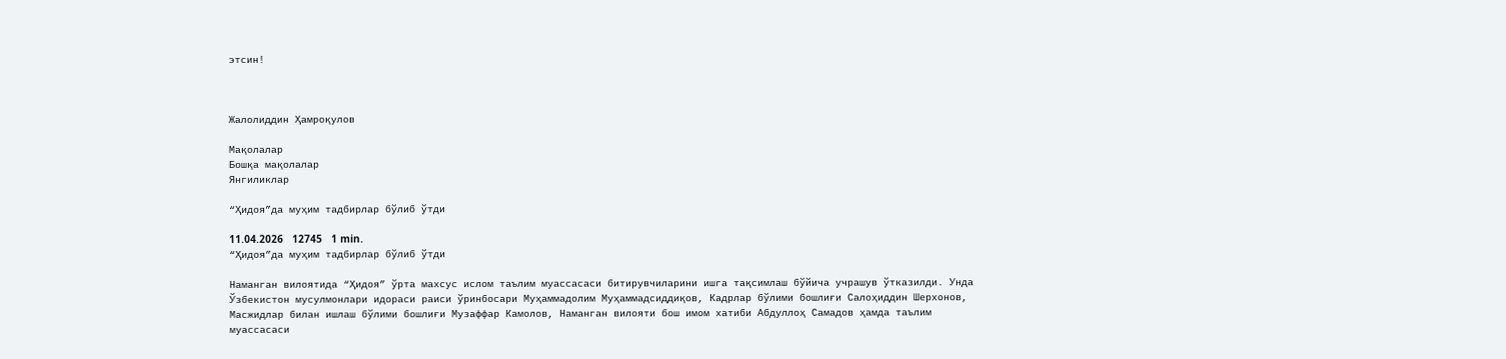этсин!



Жалолиддин Ҳамроқулов

Мақолалар
Бошқа мақолалар
Янгиликлар

“Ҳидоя”да муҳим тадбирлар бўлиб ўтди

11.04.2026   12745   1 min.
“Ҳидоя”да муҳим тадбирлар бўлиб ўтди

Наманган вилоятида “Ҳидоя” ўрта махсус ислом таълим муассасаси битирувчиларини ишга тақсимлаш бўйича учрашув ўтказилди. Унда Ўзбекистон мусулмонлари идораси раиси ўринбосари Муҳаммадолим Муҳаммадсиддиқов, Кадрлар бўлими бошлиғи Салоҳиддин Шерхонов, Масжидлар билан ишлаш бўлими бошлиғи Музаффар Камолов, Наманган вилояти бош имом хaтиби Абдуллоҳ Самадов ҳамда таълим муассасаси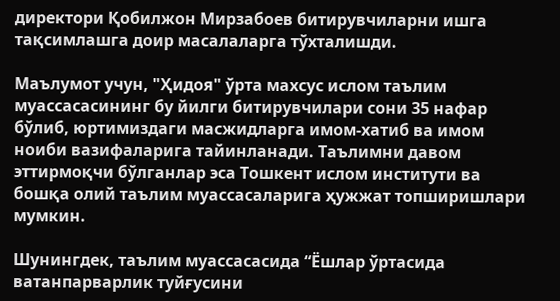директори Қобилжон Мирзабоев битирувчиларни ишга тақсимлашга доир масалаларга тўхталишди.

Маълумот учун, "Ҳидоя" ўрта махсус ислом таълим муассасасининг бу йилги битирувчилари сони 35 нафар бўлиб, юртимиздаги масжидларга имом-хатиб ва имом ноиби вазифаларига тайинланади. Таълимни давом эттирмоқчи бўлганлар эса Тошкент ислом институти ва бошқа олий таълим муассасаларига ҳужжат топширишлари мумкин.

Шунингдек, таълим муассасасида “Ёшлар ўртасида ватанпарварлик туйғусини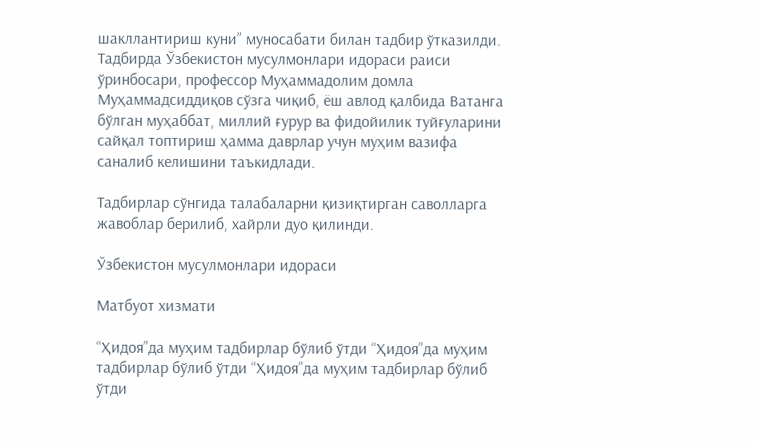шакллантириш куни” муносабати билан тадбир ўтказилди. Тадбирда Ўзбекистон мусулмонлари идораси раиси ўринбосари, профессор Муҳаммадолим домла Муҳаммадсиддиқов сўзга чиқиб, ёш авлод қалбида Ватанга бўлган муҳаббат, миллий ғурур ва фидойилик туйғуларини сайқал топтириш ҳамма даврлар учун муҳим вазифа саналиб келишини таъкидлади.

Тадбирлар сўнгида талабаларни қизиқтирган саволларга жавоблар берилиб, хайрли дуо қилинди.

Ўзбекистон мусулмонлари идораси

Матбуот хизмати

“Ҳидоя”да муҳим тадбирлар бўлиб ўтди “Ҳидоя”да муҳим тадбирлар бўлиб ўтди “Ҳидоя”да муҳим тадбирлар бўлиб ўтди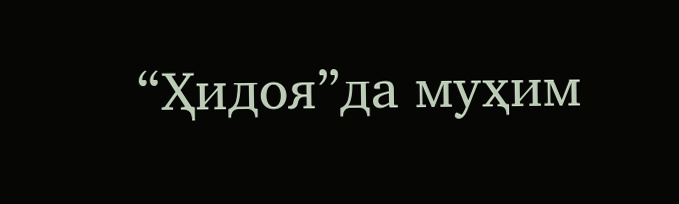“Ҳидоя”да муҳим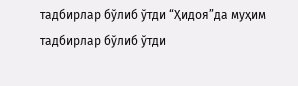тадбирлар бўлиб ўтди “Ҳидоя”да муҳим тадбирлар бўлиб ўтди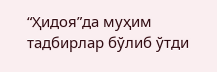“Ҳидоя”да муҳим тадбирлар бўлиб ўтди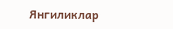Янгиликлар